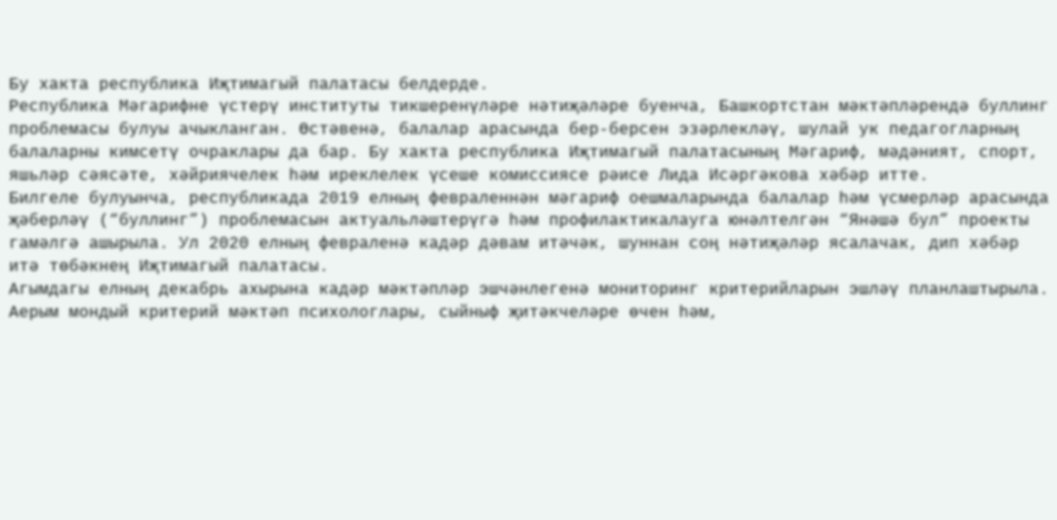Бу хакта республика Иҗтимагый палатасы белдерде.
Республика Мәгарифне үстерү институты тикшеренүләре нәтиҗәләре буенча, Башкортстан мәктәпләрендә буллинг проблемасы булуы ачыкланган. Өстәвенә, балалар арасында бер-берсен эзәрлекләү, шулай ук педагогларның балаларны кимсетү очраклары да бар. Бу хакта республика Иҗтимагый палатасының Мәгариф, мәдәният, спорт, яшьләр сәясәте, хәйриячелек һәм иреклелек үсеше комиссиясе рәисе Лида Исәргәкова хәбәр итте.
Билгеле булуынча, республикада 2019 елның февраленнән мәгариф оешмаларында балалар һәм үсмерләр арасында җәберләү (“буллинг”) проблемасын актуальләштерүгә һәм профилактикалауга юнәлтелгән “Янәшә бул” проекты гамәлгә ашырыла. Ул 2020 елның февраленә кадәр дәвам итәчәк, шуннан соң нәтиҗәләр ясалачак, дип хәбәр итә төбәкнең Иҗтимагый палатасы.
Агымдагы елның декабрь ахырына кадәр мәктәпләр эшчәнлегенә мониторинг критерийларын эшләү планлаштырыла. Аерым мондый критерий мәктәп психологлары, сыйныф җитәкчеләре өчен һәм,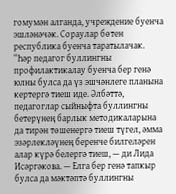гомумән алганда, учреждение буенча эшләнәчәк. Сораулар бөтен республика буенча таратылачак.
“Һәр педагог буллингны профилактикалау буенча бер генә юлны булса да үз эшчәнлеге планына кертергә тиеш иде. Әлбәттә, педагоглар сыйныфта буллингны бетерүнең барлык методикаларына да тирән төшенергә тиеш түгел, әмма эзәрлекләүнең беренче билгеләрен алар күрә белергә тиеш, — ди Лида Исәргәкова. — Елга бер генә тапкыр булса да мәктәптә буллингны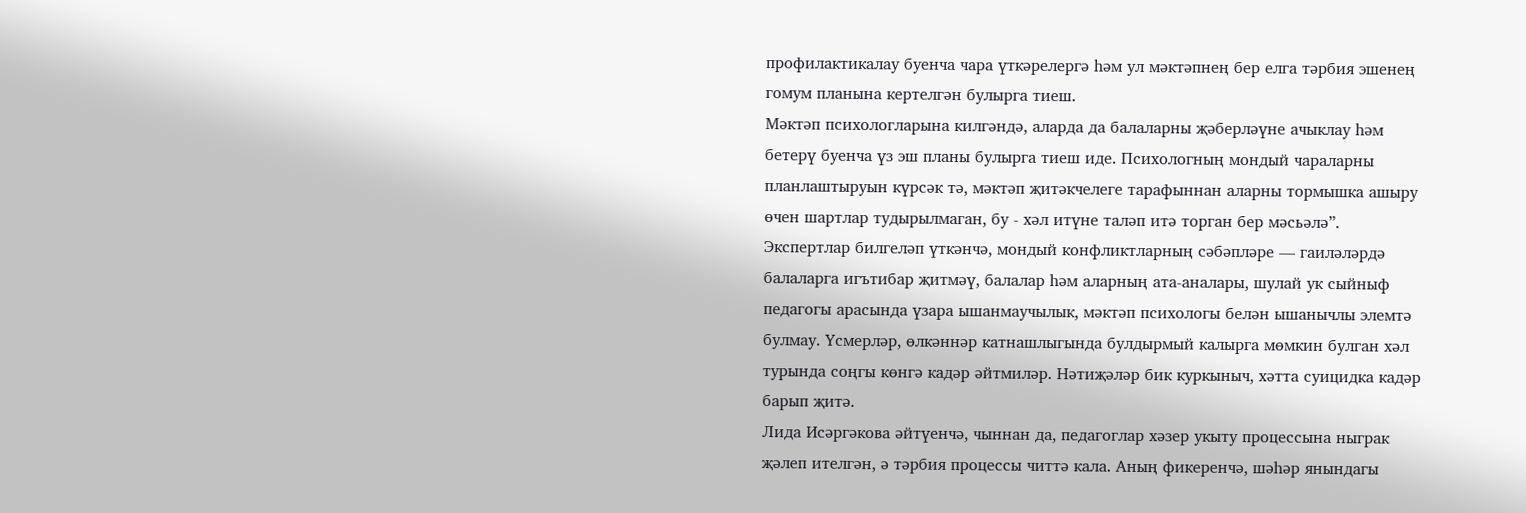профилактикалау буенча чара үткәрелергә һәм ул мәктәпнең бер елга тәрбия эшенең гомум планына кертелгән булырга тиеш.
Мәктәп психологларына килгәндә, аларда да балаларны җәберләүне ачыклау һәм бетерү буенча үз эш планы булырга тиеш иде. Психологның мондый чараларны планлаштыруын күрсәк тә, мәктәп җитәкчелеге тарафыннан аларны тормышка ашыру өчен шартлар тудырылмаган, бу - хәл итүне таләп итә торган бер мәсьәлә”.
Экспертлар билгеләп үткәнчә, мондый конфликтларның сәбәпләре — гаиләләрдә балаларга игътибар җитмәү, балалар һәм аларның ата-аналары, шулай ук сыйныф педагогы арасында үзара ышанмаучылык, мәктәп психологы белән ышанычлы элемтә булмау. Үсмерләр, өлкәннәр катнашлыгында булдырмый калырга мөмкин булган хәл турында соңгы көнгә кадәр әйтмиләр. Нәтиҗәләр бик куркыныч, хәтта суицидка кадәр барып җитә.
Лида Исәргәкова әйтүенчә, чыннан да, педагоглар хәзер укыту процессына ныграк җәлеп ителгән, ә тәрбия процессы читтә кала. Аның фикеренчә, шәһәр янындагы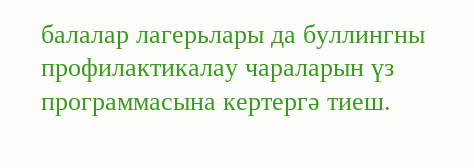балалар лагерьлары да буллингны профилактикалау чараларын үз программасына кертергә тиеш.